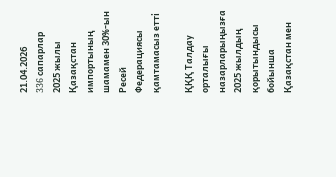21.04.2026
336 cапарлар
2025 жылы Қазақстан импортының шамамен 30%-ын Ресей Федерациясы қамтамасыз етті

ҚҚҚ Талдау орталығы назарларыңызға 2025 жылдың қорытындысы бойынша Қазақстан мен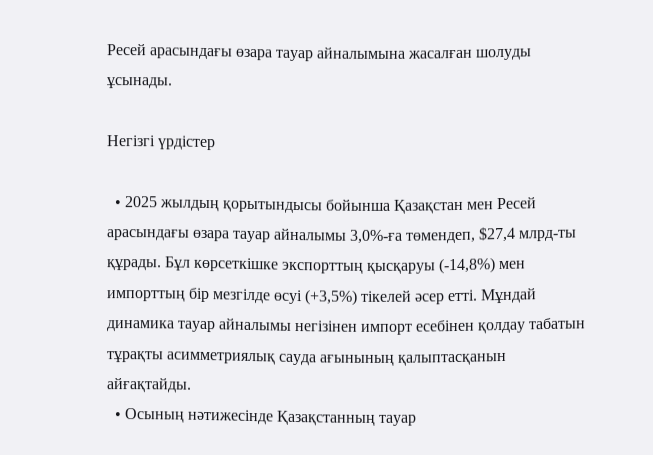Ресей арасындағы өзара тауар айналымына жасалған шолуды ұсынады.

Негізгі үрдістер

  • 2025 жылдың қорытындысы бойынша Қазақстан мен Ресей арасындағы өзара тауар айналымы 3,0%-ға төмендеп, $27,4 млрд-ты құрады. Бұл көрсеткішке экспорттың қысқаруы (-14,8%) мен импорттың бір мезгілде өсуі (+3,5%) тікелей әсер етті. Мұндай динамика тауар айналымы негізінен импорт есебінен қолдау табатын тұрақты асимметриялық сауда ағынының қалыптасқанын айғақтайды.
  • Осының нәтижесінде Қазақстанның тауар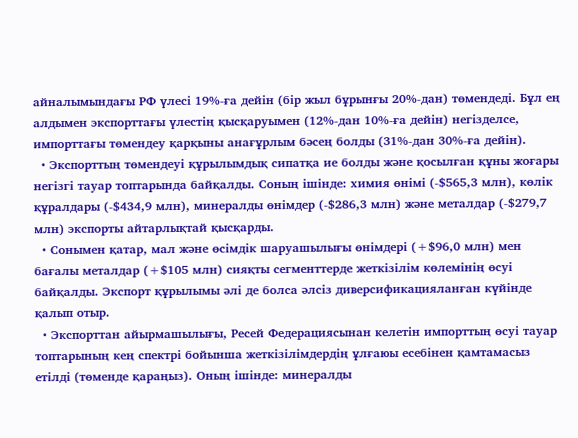айналымындағы РФ үлесі 19%-ға дейін (бір жыл бұрынғы 20%-дан) төмендеді. Бұл ең алдымен экспорттағы үлестің қысқаруымен (12%-дан 10%-ға дейін) негізделсе, импорттағы төмендеу қарқыны анағұрлым бәсең болды (31%-дан 30%-ға дейін).
  • Экспорттың төмендеуі құрылымдық сипатқа ие болды және қосылған құны жоғары негізгі тауар топтарында байқалды. Соның ішінде: химия өнімі (-$565,3 млн), көлік құралдары (-$434,9 млн), минералды өнімдер (-$286,3 млн) және металдар (-$279,7 млн) экспорты айтарлықтай қысқарды.
  • Сонымен қатар, мал және өсімдік шаруашылығы өнімдері (+$96,0 млн) мен бағалы металдар (+$105 млн) сияқты сегменттерде жеткізілім көлемінің өсуі байқалды. Экспорт құрылымы әлі де болса әлсіз диверсификацияланған күйінде қалып отыр.
  • Экспорттан айырмашылығы, Ресей Федерациясынан келетін импорттың өсуі тауар топтарының кең спектрі бойынша жеткізілімдердің ұлғаюы есебінен қамтамасыз етілді (төменде қараңыз). Оның ішінде: минералды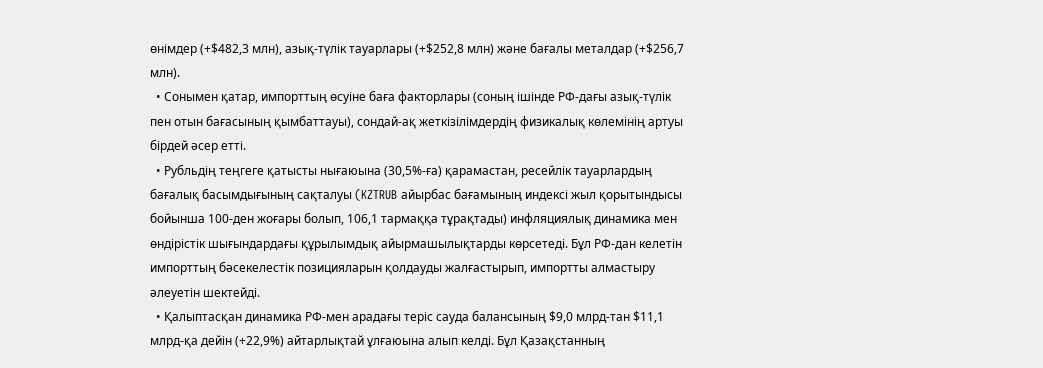өнімдер (+$482,3 млн), азық-түлік тауарлары (+$252,8 млн) және бағалы металдар (+$256,7 млн).
  • Сонымен қатар, импорттың өсуіне баға факторлары (соның ішінде РФ-дағы азық-түлік пен отын бағасының қымбаттауы), сондай-ақ жеткізілімдердің физикалық көлемінің артуы бірдей әсер етті.
  • Рубльдің теңгеге қатысты нығаюына (30,5%-ға) қарамастан, ресейлік тауарлардың бағалық басымдығының сақталуы (KZTRUB айырбас бағамының индексі жыл қорытындысы бойынша 100-ден жоғары болып, 106,1 тармаққа тұрақтады) инфляциялық динамика мен өндірістік шығындардағы құрылымдық айырмашылықтарды көрсетеді. Бұл РФ-дан келетін импорттың бәсекелестік позицияларын қолдауды жалғастырып, импортты алмастыру әлеуетін шектейді.
  • Қалыптасқан динамика РФ-мен арадағы теріс сауда балансының $9,0 млрд-тан $11,1 млрд-қа дейін (+22,9%) айтарлықтай ұлғаюына алып келді. Бұл Қазақстанның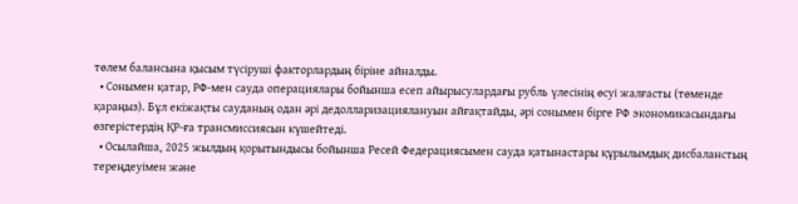төлем балансына қысым түсіруші факторлардың біріне айналды.
  • Сонымен қатар, РФ-мен сауда операциялары бойынша есеп айырысулардағы рубль үлесінің өсуі жалғасты (төменде қараңыз). Бұл екіжақты сауданың одан әрі дедолларизациялануын айғақтайды, әрі сонымен бірге РФ экономикасындағы өзгерістердің ҚР-ға трансмиссиясын күшейтеді.
  • Осылайша, 2025 жылдың қорытындысы бойынша Ресей Федерациясымен сауда қатынастары құрылымдық дисбаланстың тереңдеуімен және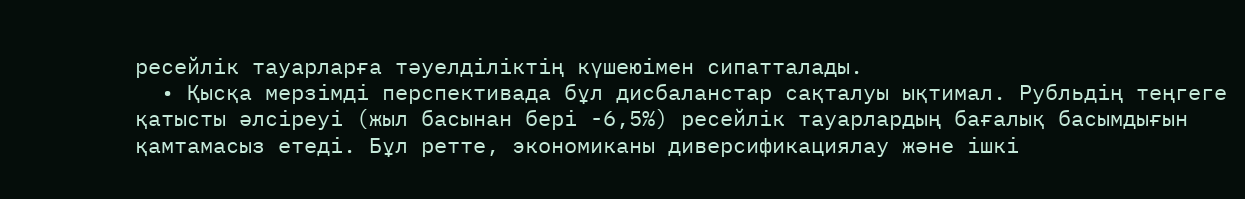ресейлік тауарларға тәуелділіктің күшеюімен сипатталады.
  • Қысқа мерзімді перспективада бұл дисбаланстар сақталуы ықтимал. Рубльдің теңгеге қатысты әлсіреуі (жыл басынан бері -6,5%) ресейлік тауарлардың бағалық басымдығын қамтамасыз етеді. Бұл ретте, экономиканы диверсификациялау және ішкі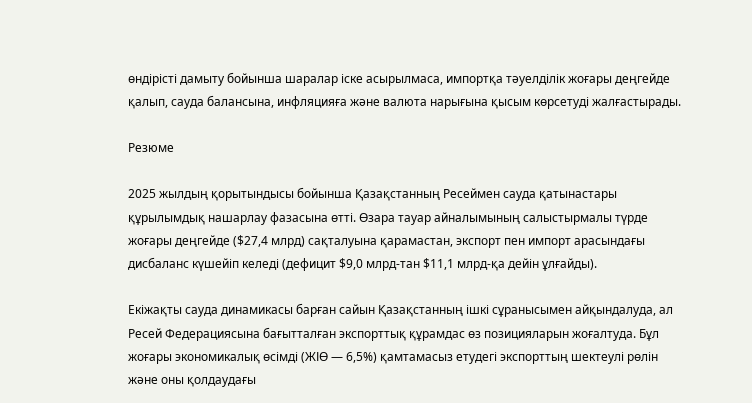өндірісті дамыту бойынша шаралар іске асырылмаса, импортқа тәуелділік жоғары деңгейде қалып, сауда балансына, инфляцияға және валюта нарығына қысым көрсетуді жалғастырады.

Резюме

2025 жылдың қорытындысы бойынша Қазақстанның Ресеймен сауда қатынастары құрылымдық нашарлау фазасына өтті. Өзара тауар айналымының салыстырмалы түрде жоғары деңгейде ($27,4 млрд) сақталуына қарамастан, экспорт пен импорт арасындағы дисбаланс күшейіп келеді (дефицит $9,0 млрд-тан $11,1 млрд-қа дейін ұлғайды).

Екіжақты сауда динамикасы барған сайын Қазақстанның ішкі сұранысымен айқындалуда, ал Ресей Федерациясына бағытталған экспорттық құрамдас өз позицияларын жоғалтуда. Бұл жоғары экономикалық өсімді (ЖІӨ — 6,5%) қамтамасыз етудегі экспорттың шектеулі рөлін және оны қолдаудағы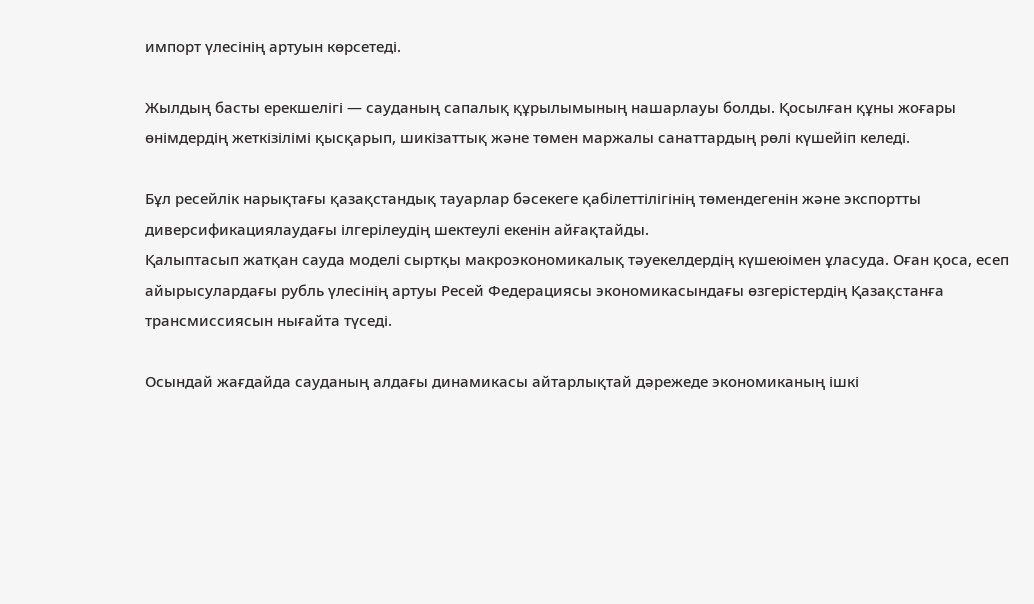импорт үлесінің артуын көрсетеді.

Жылдың басты ерекшелігі — сауданың сапалық құрылымының нашарлауы болды. Қосылған құны жоғары өнімдердің жеткізілімі қысқарып, шикізаттық және төмен маржалы санаттардың рөлі күшейіп келеді.

Бұл ресейлік нарықтағы қазақстандық тауарлар бәсекеге қабілеттілігінің төмендегенін және экспортты диверсификациялаудағы ілгерілеудің шектеулі екенін айғақтайды.
Қалыптасып жатқан сауда моделі сыртқы макроэкономикалық тәуекелдердің күшеюімен ұласуда. Оған қоса, есеп айырысулардағы рубль үлесінің артуы Ресей Федерациясы экономикасындағы өзгерістердің Қазақстанға трансмиссиясын нығайта түседі.

Осындай жағдайда сауданың алдағы динамикасы айтарлықтай дәрежеде экономиканың ішкі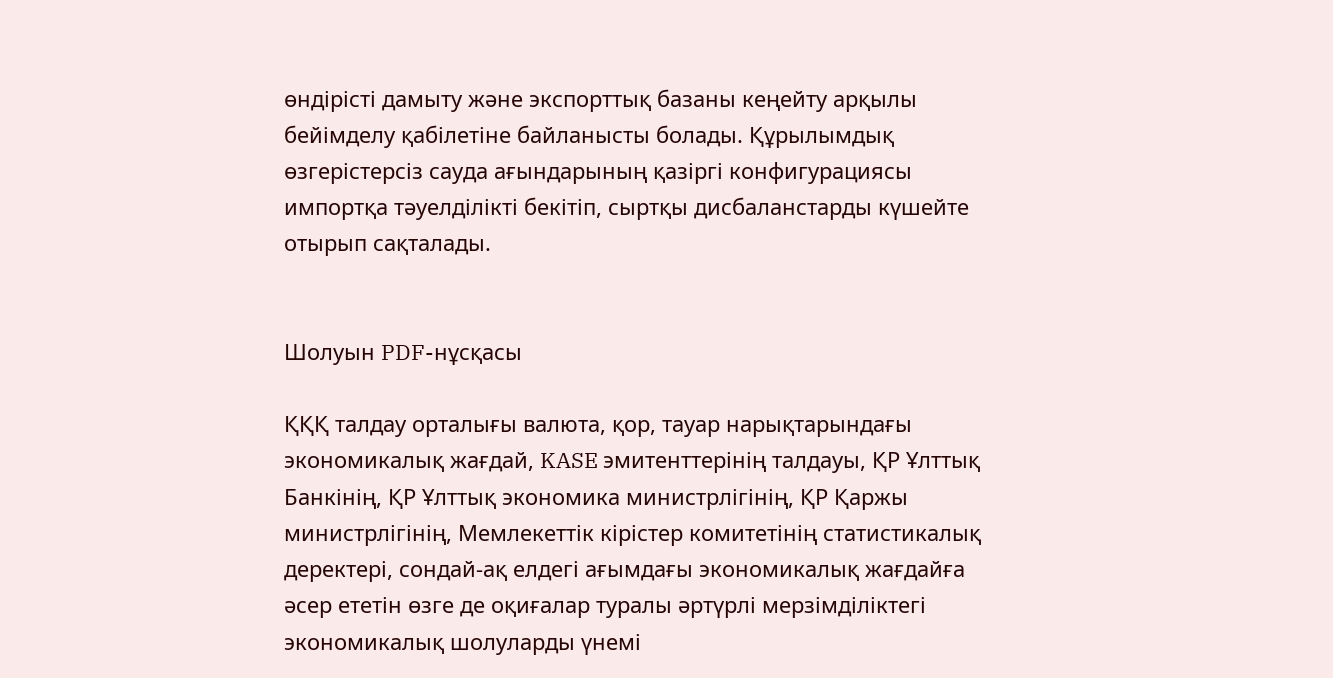өндірісті дамыту және экспорттық базаны кеңейту арқылы бейімделу қабілетіне байланысты болады. Құрылымдық өзгерістерсіз сауда ағындарының қазіргі конфигурациясы импортқа тәуелділікті бекітіп, сыртқы дисбаланстарды күшейте отырып сақталады.


Шолуын PDF-нұсқасы

ҚҚҚ талдау орталығы валюта, қор, тауар нарықтарындағы экономикалық жағдай, KASE эмитенттерінің талдауы, ҚР Ұлттық Банкінің, ҚР Ұлттық экономика министрлігінің, ҚР Қаржы министрлігінің, Мемлекеттік кірістер комитетінің статистикалық деректері, сондай-ақ елдегі ағымдағы экономикалық жағдайға әсер ететін өзге де оқиғалар туралы әртүрлі мерзімділіктегі экономикалық шолуларды үнемі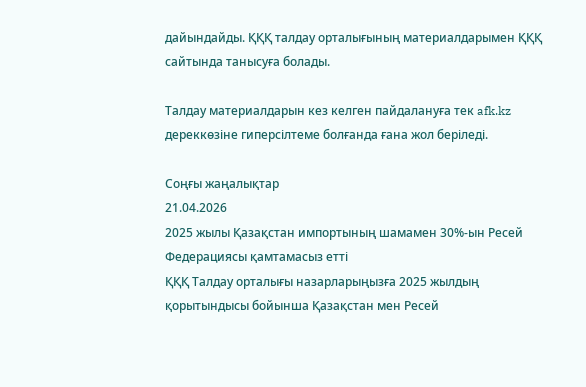дайындайды. ҚҚҚ талдау орталығының материалдарымен ҚҚҚ сайтында танысуға болады.

Талдау материалдарын кез келген пайдалануға тек afk.kz дереккөзіне гиперсілтеме болғанда ғана жол беріледі.

Соңғы жаңалықтар
21.04.2026
2025 жылы Қазақстан импортының шамамен 30%-ын Ресей Федерациясы қамтамасыз етті
ҚҚҚ Талдау орталығы назарларыңызға 2025 жылдың қорытындысы бойынша Қазақстан мен Ресей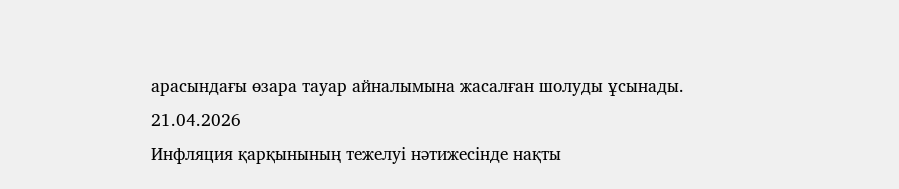арасындағы өзара тауар айналымына жасалған шолуды ұсынады.
21.04.2026
Инфляция қарқынының тежелуі нәтижесінде нақты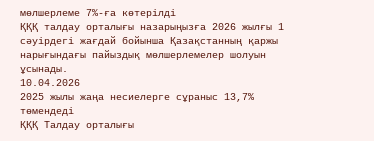мөлшерлеме 7%-ға көтерілді
ҚҚҚ талдау орталығы назарыңызға 2026 жылғы 1 сәуірдегі жағдай бойынша Қазақстанның қаржы нарығындағы пайыздық мөлшерлемелер шолуын ұсынады.
10.04.2026
2025 жылы жаңа несиелерге сұраныс 13,7% төмендеді
ҚҚҚ Талдау орталығы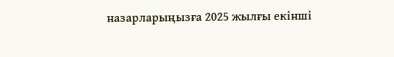назарларыңызға 2025 жылғы екінші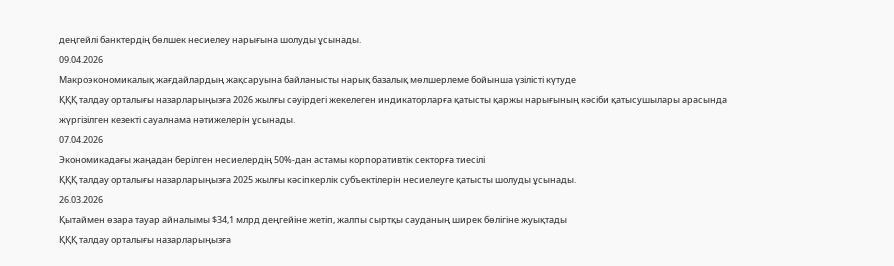деңгейлі банктердің бөлшек несиелеу нарығына шолуды ұсынады.
09.04.2026
Макроэкономикалық жағдайлардың жақсаруына байланысты нарық базалық мөлшерлеме бойынша үзілісті күтуде
ҚҚҚ талдау орталығы назарларыңызға 2026 жылғы сәуірдегі жекелеген индикаторларға қатысты қаржы нарығының кәсіби қатысушылары арасында жүргізілген кезекті сауалнама нәтижелерін ұсынады.
07.04.2026
Экономикадағы жаңадан берілген несиелердің 50%-дан астамы корпоративтік секторға тиесілі
ҚҚҚ талдау орталығы назарларыңызға 2025 жылғы кәсіпкерлік субъектілерін несиелеуге қатысты шолуды ұсынады.
26.03.2026
Қытаймен өзара тауар айналымы $34,1 млрд деңгейіне жетіп, жалпы сыртқы сауданың ширек бөлігіне жуықтады
ҚҚҚ талдау орталығы назарларыңызға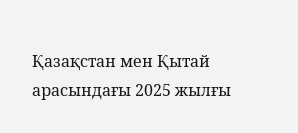Қазақстан мен Қытай арасындағы 2025 жылғы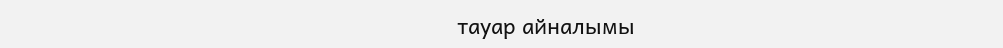тауар айналымы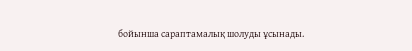бойынша сараптамалық шолуды ұсынады.